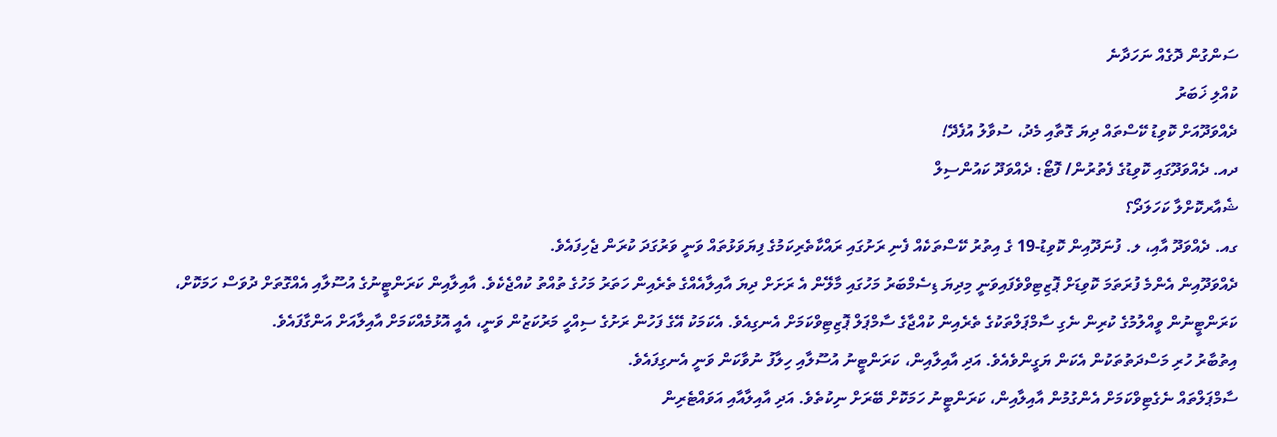ސަންގުން ދޮގެއް ނަހަދާނެ
ކުއްލި ޚަބަރު
ދެއްވަދޫއަށް ކޮވިޑު ކޭސްތައް ދިޔަ ގޮތާއި މެދު، ސުވާލު އުފެދޭ!
ދއ. ދެއްވަދޫގައި ކޮވިޑުގެ ފެތުރުން/ ފޮޓޯ: ދެއްވަދޫ ކައުންސިލް
ޝެއާރކޮށްލާ ކަހަލަދޯ؟
ގއ. ދެއްވަދޫ އާއި، ލ. ފުނަދޫއިން ކޮވިޑު-19 ގެ އިތުރު ކޭސްތަކެއް ފެނި ރަށުގައި ރައްކާތެރިކަމުގެ ފިޔަވަޅުތައް ވަނީ ވަރުގަދަ ކުރަން ޖެހިފައެވެ.
ދެއްވަދޫއިން އެންމެ ފުރަތަމަ ކޮވިޑަށް ޕޮޒިޓިވްވެފައިވަނީ މިދިޔަ ޑިސެމްބަރު މަހުގައި މާލޭން އެ ރަށަށް ދިޔަ އާއިލާއެއްގެ ތެރެއިން ހަތަރު މަހުގެ ތުއްތު ކުއްޖެކެވެ. އާއިލާއިން ކަރަންޓީނުގެ އުސޫލާއި އެއްގޮތަށް ދުވަސް ހަމަކޮށް، ކަރަންޓީނުން ވީއްލުމުގެ ކުރިން ނެގި ސާމްޕަލްތަކުގެ ތެރެއިން ކުއްޖާގެ ސާމްޕަލް ޕޮޒިޓިވްކަމަށް އެނގިއެވެ. އެކަމަކު އޭގެ ފަހުން ރަށުގެ ސިއްހީ މަރުކަޒުން ވަނީ، އެއީ އޮޅުމެއްކަމަށް އާއިލާއަށް އަންގާފައެވެ.
އިތުބާރު ހުރި މަސްދަތުތަކުން އެކަން ޔަގީންވެއެވެ. އަދި އާއިލާއިން، ކަރަންޓީނު އުސޫލާއި ހިލާފު ނުވާކަން ވަނީ އެނގިފައެވެ.
ސާމްޕަލްތައް ނެގެޓިވްކަމަށް އެންގުމުން އާއިލާއިން، ކަރަންޓީނު ހަމަކޮށް ބޭރަށް ނިކުތެވެ. އަދި އާއިލާއާއި އަވައްޓެރިން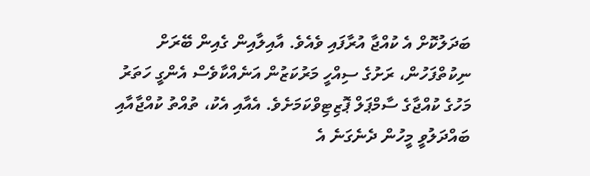ބަދަލުކޮށް އެ ކުއްޖާ އުރާފައި ވެއެވެ. އާއިލާއިން ގެއިން ބޭރަށް ނިކުތްފަހުން، ރަށުގެ ސިއްހީ މަރުކަޒުން އަނެއްކާވެސް އެންގީ ހަތަރު މަހުގެ ކުއްޖާގެ ސާމްޕަލް ޕޮޒިޓިވްކަމަށެވެ. އެއާއި އެކު، ތުއްތު ކުއްޖާއާއި ބައްދަލުވީ މީހުން ދެނެގަނެ އެ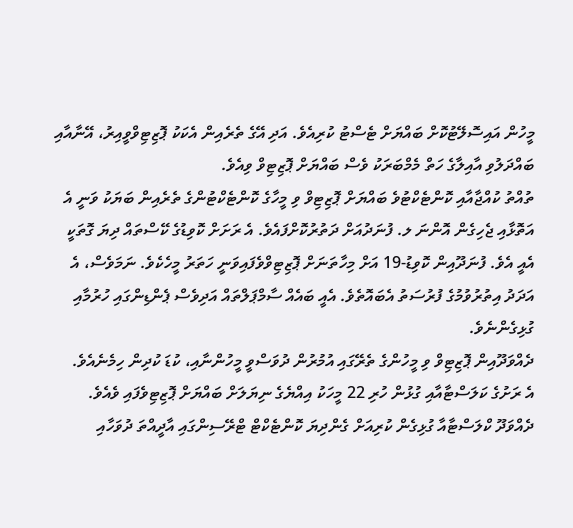މީހުން އައިސޮލޭޓުކޮށް ބައްޔަށް ޓެސްޓު ކުރިއެވެ. އަދި އޭގެ ތެރެއިން އެކަކު ޕޮޒިޓިވްވީއިރު، އޭނާއާއި ބައްދަލުވި އާއިލާގެ ހަތް މެމްބަރަކު ވެސް ބައްޔަށް ޕޮޒިޓިވް ވިއެވެ.
ތުއްތު ކުއްޖާއާއި ކޮންޓެކްޓުވެ ބައްޔަށް ޕޮޒިޓިވް ވި މީހާގެ ކޮންޓެކްޓުންގެ ތެރެއިން ބަޔަކު ވަނީ އެ އަތޮޅާއި ޖެހިގެން އޮންނަ ލ. ފުނަދުއަށް ދަތުރުކޮށްފައެވެ. އެ ރަށަށް ކޮވިޑުގެ ކޭސްތައް ދިޔަ ގޮތަކީ އެއީ އެވެ. ފުނަދޫއިން ކޮވިޑު-19 އަށް މިހާތަނަށް ޕޮޒިޓިވްވެފައިވަނީ ހަތަރު މީހެކެވެ. ނަމަވެސް، އެ އަދަދު އިތުރުވުމުގެ ފުރުސަތު އެބައޮތެވެ. އެއީ ބައެއް ސާމްޕަލްތައް އަދިވެސް ޕެންޑިންގައި ހުރުމާއި ގުޅިގެންނެވެ.
ދެއްވަދޫއިން ޕޮޒިޓިވް ވި މީހުންގެ ތެރޭގައި އުމުރުން ދުވަސްވީ މީހުންނާއި، ކުޑަ ކުދިން ހިމެނެއެވެ.
އެ ރަށުގެ ކަލަސްޓާއާއި ގުޅުން ހުރި 22 މީހަކު އިއްޔެގެ ނިޔަލަށް ބައްޔަށް ޕޮޒިޓިވެފައި ވެއެވެ. ދެއްވަދޫ ކްލަސްޓާއާ ގުޅިގެން ކުރިއަށް ގެންދިޔަ ކޮންޓެކްޓް ޓްރޭސިންގައި އާދީއްތަ ދުވަހާއި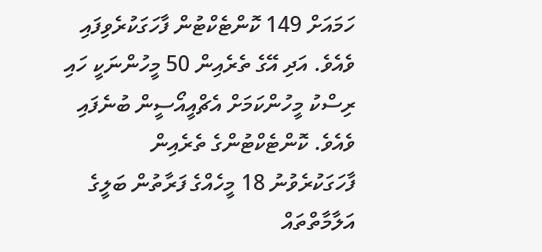ހަމައަށް 149 ކޮންޓެކްޓުން ފާހަގަކުރެވިފައި ވެއެވެ. އަދި އޭގެ ތެރެއިން 50 މީހުންނަކީ ހައި ރިސްކު މީހުންކަމަށް އެޗްއީއޯސީން ބުނެފައި ވެއެވެ. ކޮންޓެކްޓުންގެ ތެރެއިން ފާހަގަކުރެވުނު 18 މީހެއްގެ ފަރާތުން ބަލީގެ އަލާމާތްތައް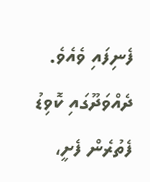ފެނިފައި ވެއެވެ.
ދެއްވަދޫގައި ކޮވިޑު ފެތުރެން ފެށީ،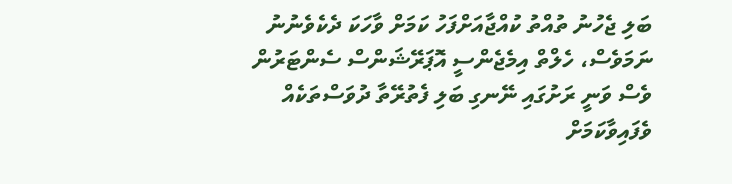ބަލި ޖެހުނު ތުއްތު ކުއްޖާއަށްފަހު ކަމަށް ވާހަކަ ދެކެވެނުނު ނަމަވެސް، ހެލްތް އިމެޖެންސީ އޮޕަރޭޝަންސް ސެންޓަރުން ވެސް ވަނީ ރަށުގައި ނޭނގި ބަލި ފެތުރޭތާ ދުވަސްތަކެއް ވެފައިވާކަމަށް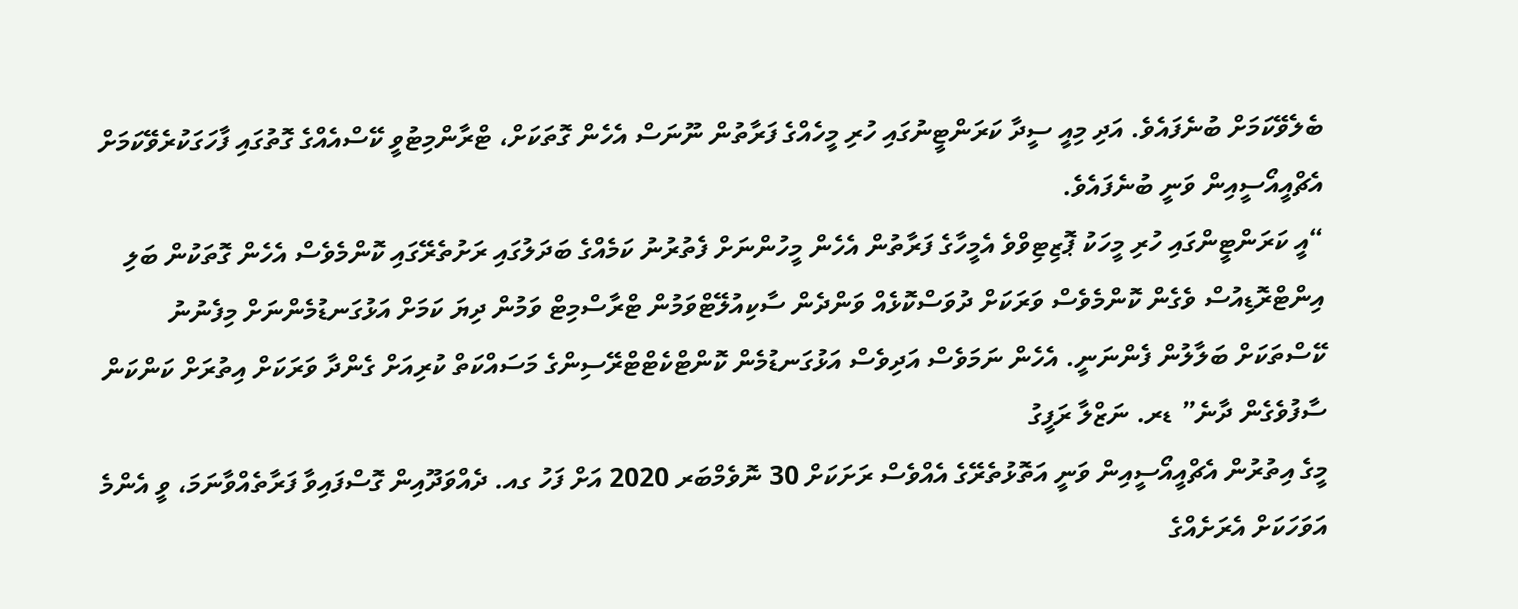ބެލެވޭކަމަށް ބުނެފައެވެ. އަދި މިއީ ސީދާ ކަރަންޓީނުގައި ހުރި މީހެއްގެ ފަރާތުން ނޫނަސް އެހެން ގޮތަކަށް، ޓްރާންމިޓުވީ ކޭސްއެއްގެ ގޮތުގައި ފާހަގަކުރެވޭކަމަށް އެޗްއީއޯސީއިން ވަނީ ބުނެފައެވެ.
“އީ ކަރަންޓީންގައި ހުރި މީހަކު ޕޮޒިޓިވްވެ އެމީހާގެ ފަރާތުން އެހެން މީހުންނަށް ފެތުރުނު ކަމެއްގެ ބަދަލުގައި ރަށުތެރޭގައި ކޮންމެވެސް އެހެން ގޮތަކުން ބަލި އިންޓްރޮޑިއުސް ވެގެން ކޮންމެވެސް ވަރަކަށް ދުވަސްކޮޅެއް ވަންދެން ސާކިއުލޭޓްވަމުން ޓްރާސްމިޓް ވަމުން ދިޔަ ކަމަށް އަޅުގަނޑުމެންނަށް މިފެނުނު ކޭސްތަކަށް ބަލާލުން ފެންނަނީ. އެހެން ނަމަވެސް އަދިވެސް އަޅުގަނޑުމެން ކޮންޓްކެޓްޓްރޭސިންގެ މަސައްކަތް ކުރިއަށް ގެންދާ ވަރަކަށް އިތުރަށް ކަންކަން ސާފުވެގެން ދާނެ” ޑރ. ނަޒްލާ ރަފީގު
މީގެ އިތުރުން އެޗްއީއޯސީއިން ވަނީ އަތޮޅުތެރޭގެ އެއްވެސް ރަށަކަށް 30 ނޮވެމްބަރ 2020 އަށް ފަހު ގއ. ދެއްވަދޫއިން ގޮސްފައިވާ ފަރާތެއްވާނަމަ، ވީ އެންމެ އަވަހަކަށް އެރަށެއްގެ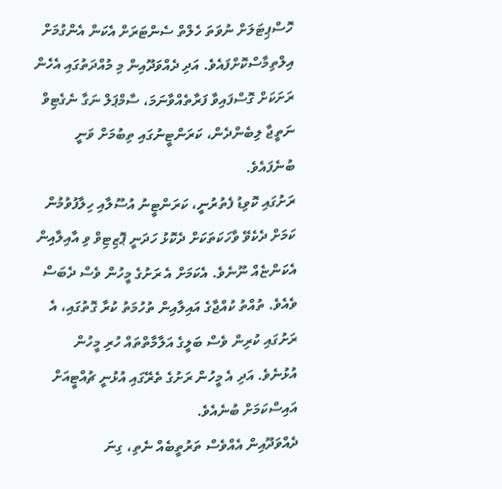ހޮސްޕިޓަލަށް ނުވަތަ ހެލްތް ސެންޓަރަށް އެކަން އެންގުމަށް އިލްތިމާސްކޮށްފައެވެ. އަދި ދެއްވަދޫއިން މި މުއްދަތުގައި އެހެން ރަށަކަށް ގޮސްފައިވާ ފަރާތެއްވާނަމަ، ސާމްޕަލް ނަގާ ނެގެޓިވް ނަތީޖާ ލިބެންދެން، ކަރަންޓީނުގައި ތިބުމަށް ވަނީ ބުނެފައެވެ.
ރަށުގައި ކޮވިޑު ފެތުރުނީ، ކަރަންޓީނު އުސޫލާއި ހިލާފުވުމުން ކަމަށް ދެކެވޭ ވާހަކަތަކަށް ދެކޮޅު ހަދަނީ ޕޮޒިޓިވް ވި އާއިލާއިން އެކަންޏެއް ނޫނެވެ. އެކަމަށް އެ ރަށުގެ މީހުން ވެސް ދެބަސް ވެއެވެ. ތުއްތު ކުއްޖާގެ އައިލާއިން ތުހުމަތު ކުރާ ގޮތުގައި، އެ ރަށުގައި ކުރިން ވެސް ބަލީގެ އަލާމާތްތައް ހުރި މީހުން އުޅުނެވެ. އަދި އެ މީހުން ރަށުގެ ތެރޭގައި އުޅުނީ ޗުއްޓީއަށް އައިސްކަމަށް ބުނެއެވެ.
ދެއްވަދޫއިން އެއްވެސް ތަރުތީބެއް ނެތި، ގިނަ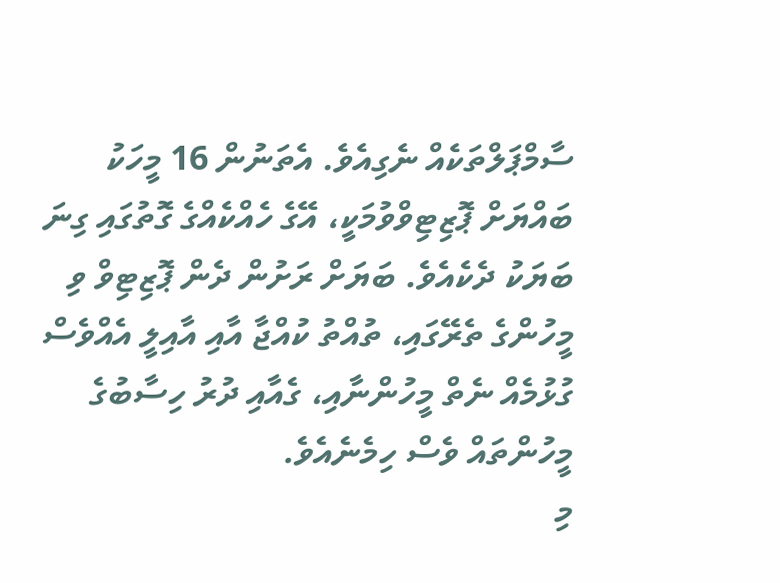ސާމްޕަލްތަކެއް ނެގިއެވެ. އެތަނުން 16 މީހަކު ބައްޔަށް ޕޮޒިޓިވްވުމަކީ، އޭގެ ހެއްކެއްގެ ގޮތުގައި ގިނަ ބަޔަކު ދެކެއެވެ. ބަޔަށް ރަށުން ދެން ޕޮޒިޓިވް ވި މީހުންގެ ތެރޭގައި، ތުއްތު ކުއްޖާ އާއި އާއިލީ އެއްވެސް ގުޅުމެއް ނެތް މީހުންނާއި، ގެއާއި ދުރު ހިސާބުގެ މީހުންތައް ވެސް ހިމެނެއެވެ.
މި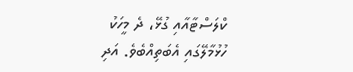ކްލަސްޓާއާއި ގުޅޭ، ދެ މީހަކު ހުޅުމާލޭގައި އެބަތިއްބެވެ. އަދި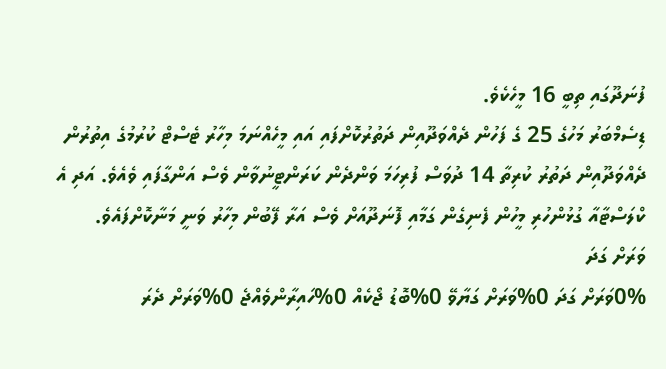ފުނަދޫގައި ތިބީ 16 މީހެކެވެ.
ޑިސެމްބަރު މަހުގެ 25 ގެ ފަހުން ދެއްވަދޫއިން ދަތުރުކޮށްފައި އައި މީހެއްނަމަ މިހާރު ޓެސްޓް ކުރުމުގެ އިތުރުން ދެއްވަދޫއިން ދަތުރު ކުރިތާ 14 ދުވަސް ފުރިހަމަ ވަންދެން ކަރަންޓީނުވާން ވެސް އަންގާފައި ވެއެވެ. އަދި އެ ކްލަސްޓާއާ ގުޅުންހުރި މީހުން ފެނިގެން ގަމާއި ފޮނަދޫއަށް ވެސް އަރާ ފޭބުން މިހާރު ވަނީ މަނާކޮށްފައެވެ.
ވަރަށް ގަދަ
0%ވަރަށް ގަދަ 0%ވަރަށް ގަޔާވޭ 0%ބޮޑު ޖޯކެއް 0%ހައިރާންވެއްޖެ 0%ވަރަށް ދެރަ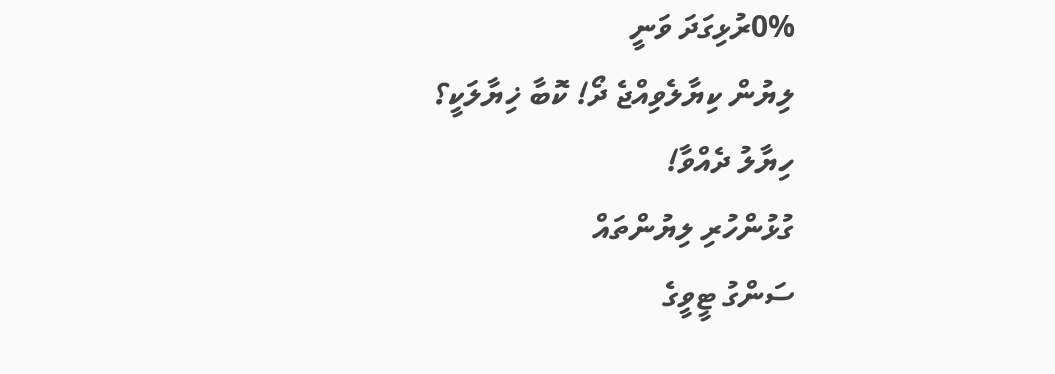0%ރުޅިގަދަ ވަނީ
ލިޔުން ކިޔާލެވިއްޖެ ދޯ! ކޮބާ ޚިޔާލަކީ؟
ހިޔާލު ދެއްވާ!
ގުޅުންހުރި ލިޔުންތައް
ސަންގު ޓީވީގެ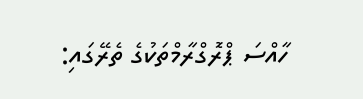ހާއްސަ ޕްރޮގްރާމްތަކުގެ ތެރޭގައި: